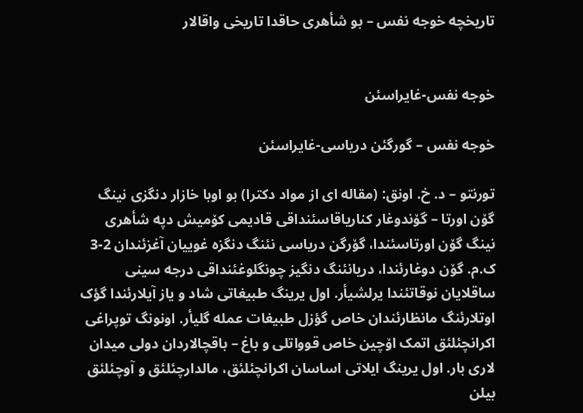تاریخچه خوجه نفس – بو شأهری حاقدا تاریخی واقالار


خوجه نفس-غایراسئن

خوجه نفس – گورگئن دریاسی-غایراسئن

تورنتو – د. خ. اونق: (مقاله ای از مواد دکترا) بو اوبا خازار دنگزی نینگ گوٚن اورتا – گوٚندوغار کناریاقاسئنداقی قادیمی کوٚمیش دپه شأهری نینگ گوٚن اورتاسئندا، گوٚرگن دریاسی نئنگ دنگزه غوییان آغزئندان 2-3 ک.م. گوٚن دوغارئندا، دریانئنگ دنگیز چونگلوغئنداقی درجه سینی ساقلایان نوقاتئندا یرلشیأر. اول یرینگ طبیغاتی شاد و یاز آیلارئندا گؤک اوتلارئنگ مانظارئندان خاص گؤزل طبیغات عمله گلیأر. اونونگ توپراغی اکرانچئلئق اتمک اوٚچین خاص قوواتلی و باغ – باقچالاردان دولی میدان لاری بار. اول یرینگ ایلاتی اساسان اکرانچئلئق، مالدارچئلئق و آوچئلئق بیلن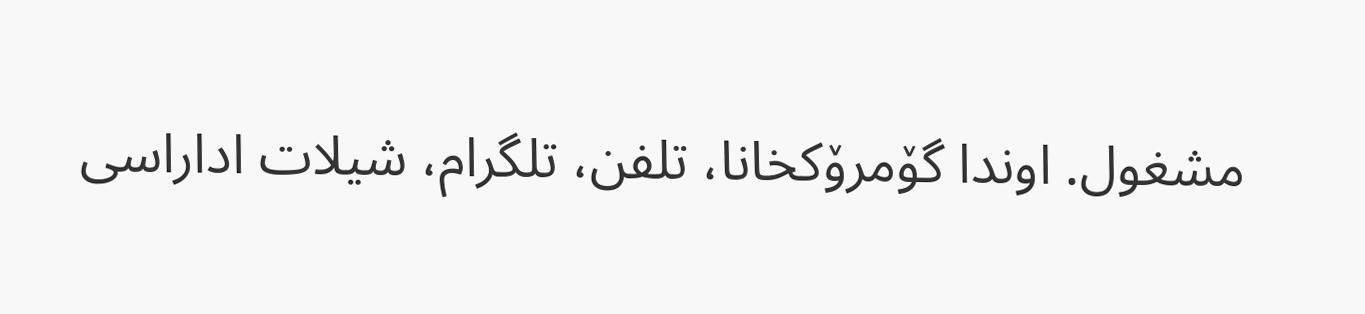مشغول. اوندا گوٚمروٚکخانا، تلفن، تلگرام، شیلات اداراسی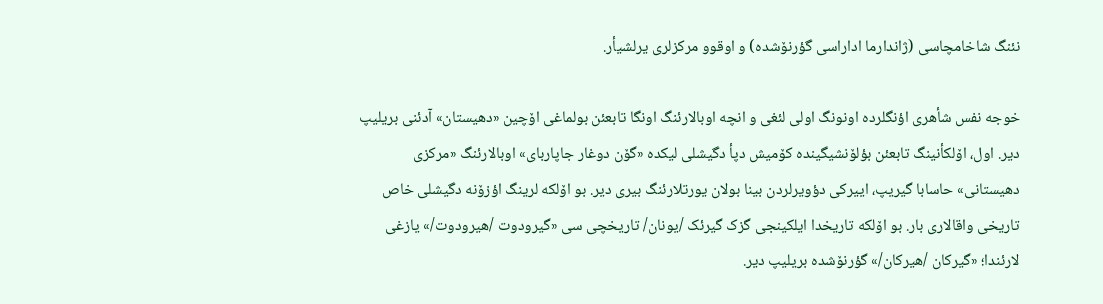نئنگ شاخامچاسی (ژاندارما اداراسی گؤرنوٚشده) و اوقوو مرکزلری یرلشیأر.

خوجه نفس شأهری اؤنگلرده اونونگ اولی لئغی و انچه اوبالارئنگ اونگا تابعئن بولماغی اوٚچین «دهیستان» آدئنی بریلیپ دیر. اول، اوٚلکأنینگ تابعئن بؤلوٚنشیگینده کوٚمیش دپأ دگیشلی لیکده «گوٚن دوغار جاپاربای» اوبالارئنگ «مرکزی دهیستانی» حاسابا گیریپ، اییرکی دؤویرلردن بینا بولان یورتلارئنگ بیری دیر. بو اوٚلکه لرینگ اؤزوٚنه دگیشلی خاص تاریخی واقالاری بار. بو اوٚلکه تاریخدا ایلکینجی گزک گیرئک /یونان/ تاریخچی سی «گیرودوت /هیرودوت/» یازغی لارئندا؛ «گیرکان /هیرکان/» گؤرنوٚشده بریلیپ دیر.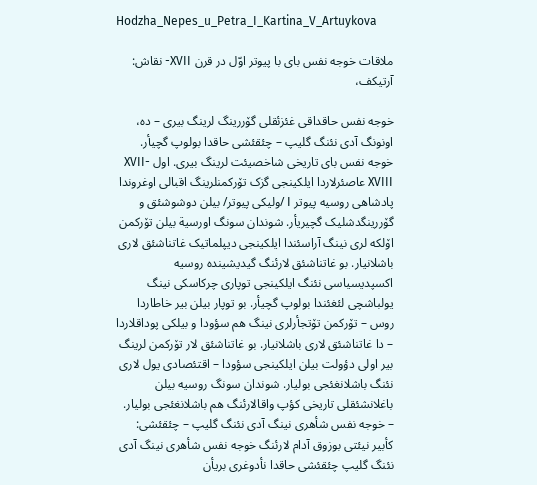Hodzha_Nepes_u_Petra_I_Kartina_V_Artuykova

ملاقات خوجه نفس بای با پیوتر اوّل در قرن XVII- نقاش: آرتیکف،

خوجه نفس حاقداقی غئزئقلی گوٚررینگ لرینگ بیری – ده، اونونگ آدی نئنگ گلیپ – چئقئشی حاقدا بولوپ گچیأر. خوجه نفس بای تاریخی شاخصیئت لرینگ بیری. اول XVII-XVIII عاصئرلاردا ایلکینجی گزک توٚرکمنلرینگ اقبالی اوغروندا پادشاهی روسیه پیوتر I /ولیکی پیوتر/ بیلن دوشوشئق و گوٚررینگدشلیک گچیریأر. شوندان سونگ اورسیة بیلن توٚرکمن اوٚلکه لری نینگ آراسئندا ایلکینجی دیپلماتیک غاتناشئق لاری باشلانیار. بو غاتناشئق لارئنگ گیدیشینده روسیه اکسپدیسیاسی نئنگ ایلکینجی توپاری چرکاسکی نینگ یولباشچی لئغئندا بولوپ گچیأر. بو توپار بیلن بیر خاطاردا روس – توٚرکمن توٚتجأرلری نینگ هم سؤودا و بیلکی پوداقلاردا – دا غاتناشئق لاری باشلانیار. بو غاتناشئق لار توٚرکمن لرینگ بیر اولی دؤولت بیلن ایلکینجی سؤودا – اقتئصادی یول لاری نئنگ باشلانغئجی بولیار. شوندان سونگ روسیه بیلن باغلانشئقلی تاریخی کؤپ واقالارئنگ هم باشلانغئجی بولیار.
– خوجه نفس شأهری نینگ آدی نئنگ گلیپ – چئقئشی:
کأبیر نیئتی بوزوق آدام لارئنگ خوجه نفس شأهری نینگ آدی نئنگ گلیپ چئقئشی حاقدا نأدوغری بریأن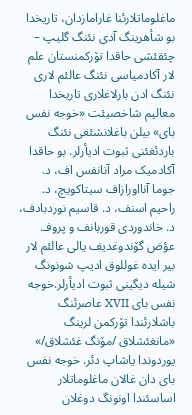ماغلوماتلارئنا غارامازدان، تاریخدا بو شأهرینگ آدی نئنگ گلیپ – چئقئشی حاقدا توٚرکمنستان علم لار آکادمیاسی نئنگ عالئم لاری نئنگ ادن بارلاغلاری تاریخدا معالیم شاخصیئت «خوجه نفس بای» بیلن باغلانشئغی نئنگ باردئغئنی ثبوت ادیأرلر. بو حاقدا آکادمیک مراد آنانفس اف، د. جوما آنااورازاف سیتاکویچ، د. راحیم اسنف، د. قاسیم نوردبادف، د. خاندوردی قوربانف و پروفـ. عؤض گوٚندوغدیف یالی عالئم لار بیر ایده غوللوق ادیپ شونونگ شیله دیگینی ثبوت ادیأرلر.خوجه نفس بای XVII عاصرئنگ باشلارئندا توٚرکمن لرینگ «مانغئشلاق /موٚنگ غئشلاق/» یوردوندا یاشاپ دئر. خوجه نفس بای دان غالان ماغلوماتلار اساسئندا اونونگ دوغلان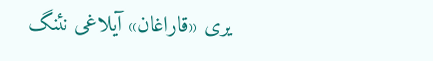یری «قاراغان» آیلاغی نئنگ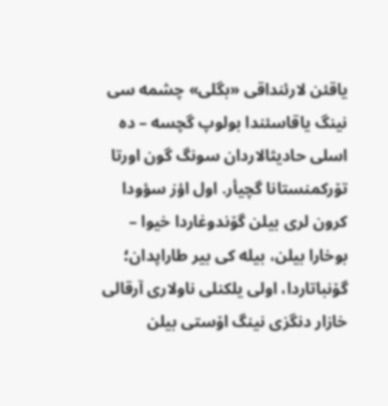یاقئن لارئنداقی «بگلی» چشمه سی نینگ یاقاسئندا بولوپ گچسه – ده اسلی حادیثالاردان سونگ گون اورتا توٚرکمنستانا گچیأر. اول اؤز سؤودا کرون لری بیلن گوٚندوغاردا خیوا – بوخارا بیلن، بیله کی بیر طاراپدان؛ گوٚنباتاردا، اولی یلکنلی ناولاری آرقالی خازار دنگزی نینگ اوٚستی بیلن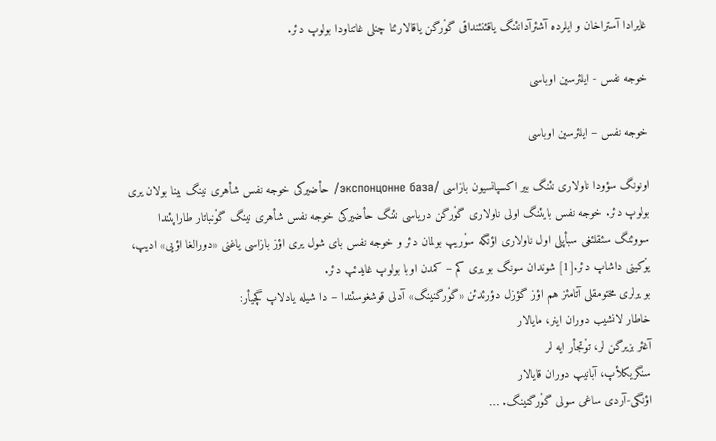غایرادا آستراخان و ایلرده آشئرآدانئنگ یاقئنئنداقی گوٚرگن یاقالارئنا چنلی غاتناودا بولوپ دئر.

خوجه نفس - ایلئرسین اوباسی

خوجه نفس – ایلئرسین اوباسی

اونونگ سؤودا ناولاری نئنگ بیر اکسپانسیون بازاسی /экспонцонне база/ حأضیرکی خوجه نفس شأهری نینگ بینا بولان یری بولوپ دئر. خوجه نفس بایئنگ اولی ناولاری گوٚرگن دریاسی نئنگ حأضیرکی خوجه نفس شأهری نینگ گوٚنباتار طاراپئندا سووئنگ سئقلئغی سبأپلی اول ناولاری اؤنگه سوٚریپ بولمان دئر و خوجه نفس بای شول یری اؤز بازاسی یاغنی «دورالغا اؤیی» ادیپ، یوٚکینی داشاپ دئر.[1] شوندان سونگ بو یری کم – کمدن اوبا بولوپ غایدئپ دئر.
بو یرلری مختومقلی آتامئز هم اؤز گؤزل دؤرئدئن «گوٚرگنینگ» آدلی قوشغوسئندا – دا شیله یادلاپ گچیأر:
خاطار لانشیب دوران اینر، مایالار
آغئر بزیرگن لر، توٚتجأر ایه لر
سنگریکلأپ، آبانیپ دوران قایالار
اؤنگی-آردی ساغی سولی گوٚرگنینگ. …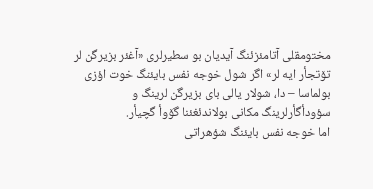مختومقلی آتامئزئنگ آیدیان بو سطیرلری «آغئر بزیرگن لر توٚتجأر ایه لر» اگر شول خوجه نفس بایئنگ خوت اؤزی بولماسا – دا، شولار یالی بای بزیرگن لرینگ و سؤودأگأرلرینگ مکانی بولاندئغئنا گوٚوأ گچیأر.
اما خوجه نفس بایئنگ شؤهراتی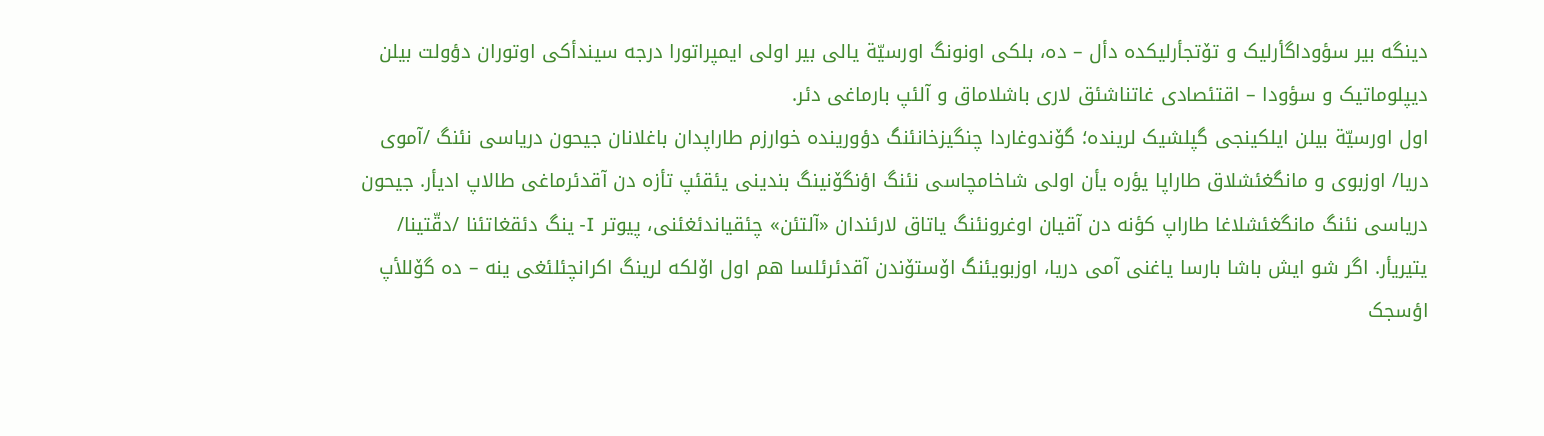دینگه بیر سؤوداگأرلیک و توٚتجأرلیکده دأل – ده، بلکی اونونگ اورسیّة یالی بیر اولی ایمپراتورا درجه سیندأکی اوتوران دؤولت بیلن دیپلوماتیک و سؤودا – اقتئصادی غاتناشئق لاری باشلاماق و آلئپ بارماغی دئر.
اول اورسیّة بیلن ایلکینجی گپلشیک لرینده؛ گوٚندوغاردا چنگیزخانئنگ دؤورینده خوارزم طاراپدان باغلانان جیحون دریاسی نئنگ /آموی دریا/ اوزبوی و مانگغئشلاق طاراپا یؤره یأن اولی شاخامچاسی نئنگ اؤنگوٚنینگ بندینی یئقئپ تأزه دن آقدئرماغی طالاپ ادیأر. جیحون دریاسی نئنگ مانگغئشلاغا طاراپ کؤنه دن آقیان اوغرونئنگ یاتاق لارئندان «آلتئن» چئقیاندئغئنی، پیوتر I- ینگ دئقغاتئنا /دقّتینا/ یتیریأر. اگر شو ایش باشا بارسا یاغنی آمی دریا، اوزبویئنگ اوٚستوٚندن آقدئرئلسا هم اول اوٚلکه لرینگ اکرانچئلئغی ینه – ده گوٚللأپ اؤسجک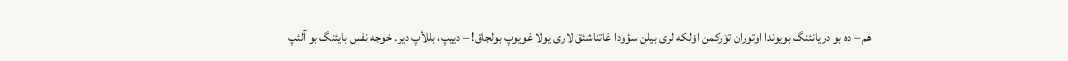هم – ده بو دریانئنگ بویوندا اوتوران توٚرکمن اوٚلکه لری بیلن سؤودا غاتناشئق لاری یولا غویوپ بولجاق! – دییپ، بللأپ دیر. خوجه نفس بایئنگ بو آلئپ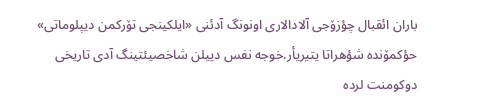باران ائقبال چؤزوٚجی آلادالاری اونونگ آدئنی «ایلکینجی توٚرکمن دیپلوماتی» حؤکموٚنده شؤهراتا یتیریأر.خوجه نفس دییلن شاخصیئتینگ آدی تاریخی دوکومنت لرده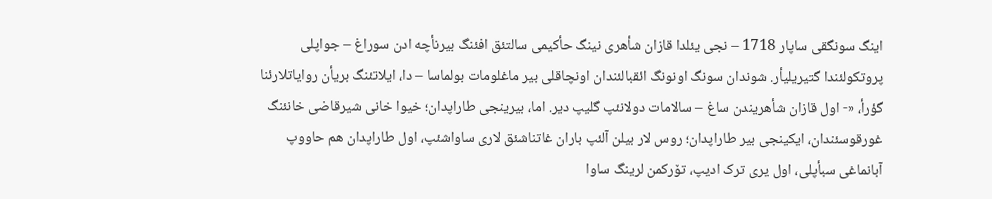اینگ سونگقی ساپار 1718 – نجی یئلدا قازان شأهری نینگ حأکیمی سالتئق افئنگ بیرنأچه ادن سوراغ – جواپلی پروتکولئندا گتیریلیأر. شوندان سونگ اونونگ ائقبالئندان اونچاقلی بیر ماغلومات بولماسا – دا، ایلاتئنگ بریأن روایاتلارئنا گؤرأ، «- اول قازان شأهریندن ساغ – سالامات دولانئپ گلیپ دیر. اما، بیرینجی طاراپدان؛ خیوا خانی شیرقاضی خانئنگ غورقوسئندان، ایکینجی بیر طاراپدان؛ روس لار بیلن آلئپ باران غاتناشئق لاری ساواشئپ، اول طاراپدان هم حاووپ آبانماغی سبأپلی، اول یری ترک ادیپ، توٚرکمن لرینگ ساوا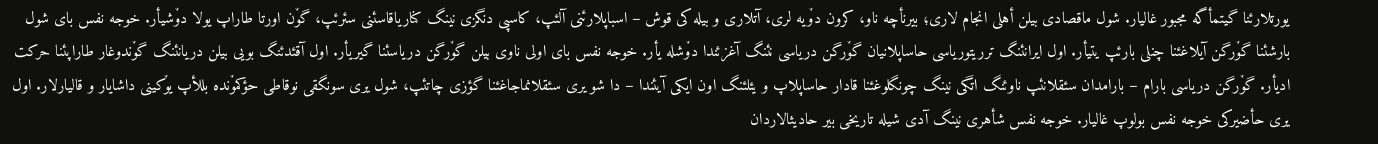یورتلارئنا گیتمأگه مجبور غالیار. شول ماقصادی بیلن أهلی انجام لاری؛ بیرنأچه ناو، کرون دوٚیه لری، آتلاری و بیله کی قوش – اسباپلارئنی آلئپ، کاسپی دنگزی نینگ کناریاقاسئنی سئرئپ، گوٚن اورتا طاراپ یولا دوٚشیأر. خوجه نفس بای شول بارشئنا گوٚرگن آیلاغئنا چنلی بارئپ یتیأر. اول ایرانئنگ ترریتوریاسی حاساپلانیان گوٚرگن دریاسی نئنگ آغزئندا دوٚشله یأر. خوجه نفس بای اولی ناوی بیلن گوٚرگن دریاسئنا گیریأر. اول آقئدئنگ بویی بیلن دریانئنگ گوٚندوغار طاراپئنا حرکت ادیأر. گوٚرگن دریاسی بارام – بارامدان سئقلانئپ ناوئنگ اتگی نینگ چونگلوغئنا قادار حاساپلاپ و یئلئنگ اون ایکی آیئندا – دا شو یری سئقلانماجاغئنا گؤزی چاتئپ، شول یری سونگقی نوقاطی حؤکموٚنده بللأپ یوٚکینی داشایار و قالیارلار. اول یری حأضیرکی خوجه نفس بولوپ غالیار. خوجه نفس شأهری نینگ آدی شیله تاریخی بیر حادیثالاردان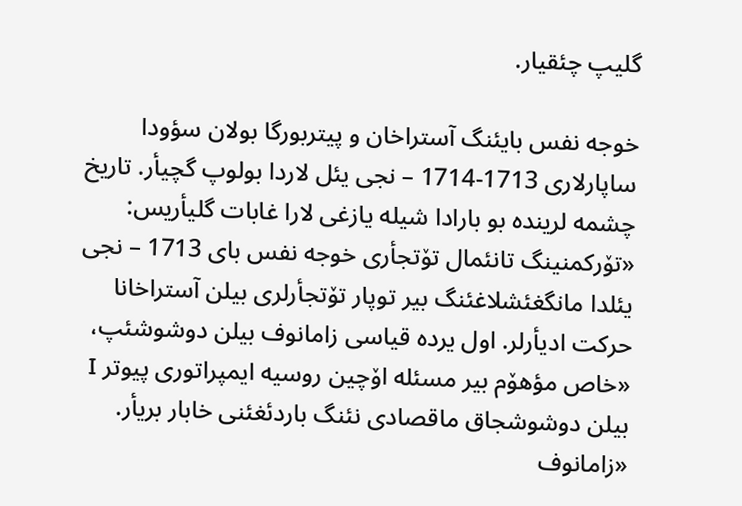گلیپ چئقیار.

خوجه نفس بایئنگ آستراخان و پیتربورگا بولان سؤودا ساپارلاری 1713-1714 – نجی یئل لاردا بولوپ گچیأر. تاریخ چشمه لرینده بو بارادا شیله یازغی لارا غابات گلیأریس: «توٚرکمنینگ تانئمال توٚتجأری خوجه نفس بای 1713 – نجی یئلدا مانگغئشلاغئنگ بیر توپار توٚتجأرلری بیلن آستراخانا حرکت ادیأرلر. اول یرده قیاسی زامانوف بیلن دوشوشئپ، «خاص مؤهوٚم بیر مسئله اوٚچین روسیه ایمپراتوری پیوتر I بیلن دوشوشجاق ماقصادی نئنگ باردئغئنی خابار بریأر. «زامانوف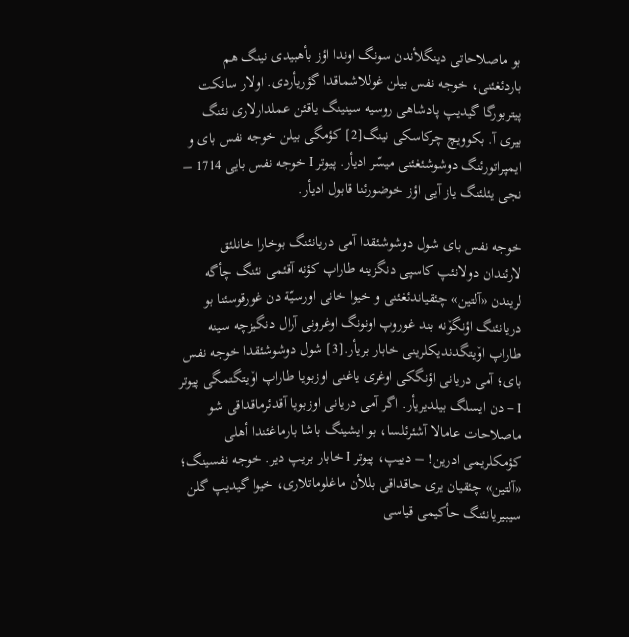بو ماصلاحاتی دینگلأندن سونگ اوندا اؤز بأهبیدی نینگ هم باردئغئنی، خوجه نفس بیلن غوللاشماقدا گؤریأردی. اولار سانکت پیتربورگا گیدیپ پادشاهی روسیه سینینگ یاقئن عملدارلاری نئنگ بیری آ. بکوویچ چرکاسکی نینگ[2] کؤمگی بیلن خوجه نفس بای و ایمپراتورئنگ دوشوشئغئنی میسّر ادیأر. پیوتر I خوجه نفس بایی 1714 – نجی یئلئنگ یاز آیی اؤز خوضورئنا قابول ادیأر.

خوجه نفس بای شول دوشوشئقدا آمی دریانئنگ بوخارا خانلئق لارئندان دولانئپ کاسپی دنگزینه طاراپ کؤنه آقئمی نئنگ چأگه لریندن «آلتین» چئقیاندئغئنی و خیوا خانی اورسیّة دن غورقوسئنا بو دریانئنگ اؤنگوٚنه بند غوروپ اونونگ اوغرونی آرال دنگیزچه سینه طاراپ اوٚیتگدندیکلرینی خابار بریأر.[3] شول دوشوشئقدا خوجه نفس بای؛ آمی دریانی اؤنگکی اوغری یاغنی اوزبویا طاراپ اوٚیتگتمگی پیوتر I – دن ایسلگ بیلدیریأر. اگر آمی دریانی اوزبویا آقدئرماقداقی شو ماصلاحات عامالا آشئرئلسا، بو ایشینگ باشا بارماغئندا أهلی کؤمکلریمی ادرین! – دییپ، پیوتر I خابار بریپ دیر. خوجه نفسینگ؛ «آلتین» چئقیان یری حاقداقی بللأن ماغلوماتلاری، خیوا گیدیپ گلن سیبیریانئنگ حأکیمی قیاسی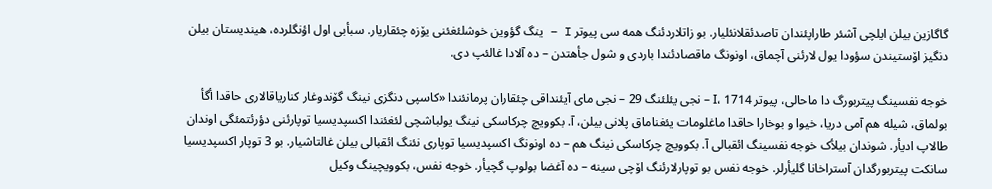گاگازین بیلن ایلچی آشئر طاراپئندان تاصدئقلانئلیار. بو زاتلاردئنگ همه سی پیوتر I – ینگ گؤوین خوشلئغئنی یوٚزه چئقاریار. سبأبی اول اؤنگلرده، هیندیستان بیلن دنگیز اوٚستیندن سؤودا یول لارئنی آچماق، اونونگ ماقصادئندا باردی و شول جأهتدن – ده آلادا غالئپ دی.

خوجه نفسینگ پیتربورگ دا ماحالی، پیوتر I، 1714 – نجی یئلئنگ 29 – نجی مای آیئنداقی چئقاران پرمانئندا «کاسپی دنگزی نینگ گوٚندوغار کناریاقالاری حاقدا أگأ بولماق، شیله هم آمی دریا، خیوا و بوخارا حاقدا ماغلومات یئغناماق پلانی بیلن، آ. بکوویچ چرکاسکی نینگ یولباشچی لئغئندا اکسپدیسیا توپارئنی دؤرئتمئگی اوندان طالاپ ادیأر. شوندان بیلأک خوجه نفسینگ ائقبالی آ. بکوویچ چرکاسکی نینگ هم – ده اونونگ اکسپدیسیا توپاری نئنگ ائقبالی بیلن غالتاشیار. بو 3 توپار اکسپدیسیا سانکت پیتربورگدان آستراخانا گلیأرلر. خوجه نفس بو توپارلارئنگ اوٚچی سینه – ده آغضا بولوپ گچیأر. خوجه نفس، بکوویچینگ وکیل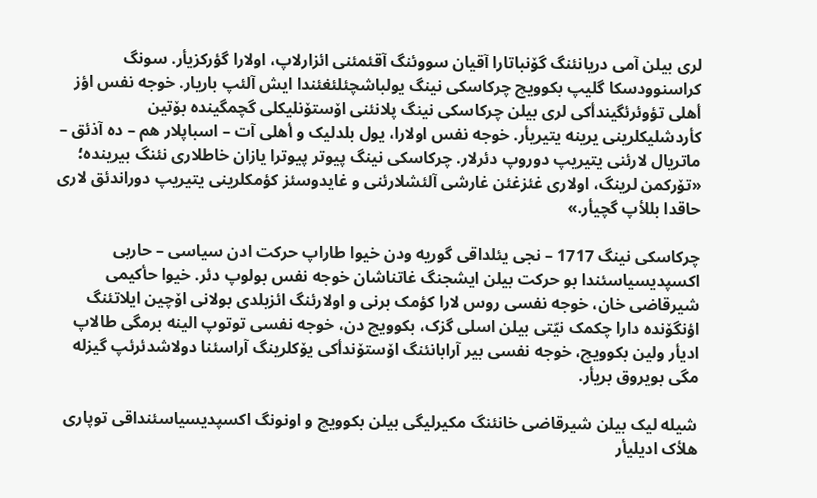لری بیلن آمی دریانئنگ گوٚنباتارا آقیان سووئنگ آقئمئنی ائزارلاپ، اولارا گؤرکزیأر. سونگ کراسنوودسکا گلیپ بکوویچ چرکاسکی نینگ یولباشچئلئغئندا ایش آلئپ باریار. خوجه نفس اؤز أهلی تؤوئرئگیندأکی لری بیلن چرکاسکی نینگ پلانئنی اوٚستوٚنلیکلی گچمگینده بوٚتین کأردشلیکلرینی یرینه یتیریأر. خوجه نفس اولارا، یول بلدلیک و أهلی آت – اسباپلار هم – ده آذئق – ماتریال لارئنی یتیریپ دوروپ دئرلار. چرکاسکی نینگ پیوتر پیوترا یازان خاطلاری نئنگ بیرینده؛ «توٚرکمن لرینگ، اولاری غئزغئن غارشی آلئشلارئنی و غایدوسئز کؤمکلرینی یتیریپ دوراندئق لاری حاقدا بللأپ گچیأر.»

چرکاسکی نینگ 1717 – نجی یئلداقی گوریه ودن خیوا طاراپ حرکت ادن سیاسی – حاربی اکسپدیسیاسئندا بو حرکت بیلن ایشجنگ غاتناشان خوجه نفس بولوپ دئر. خیوا حأکیمی شیرقاضی خان، خوجه نفسی روس لارا کؤمک برنی و اولارئنگ ائزبلدی بولانی اوٚچین ایلاتئنگ اؤنگوٚنده دارا چکمک نیّتی بیلن اسلی گزک، بکوویچ دن، خوجه نفسی توتوپ الینه برمگی طالاپ ادیأر ولین بکوویچ، خوجه نفسی بیر آرابانئنگ اوٚستوٚندأکی یوٚکلرینگ آراسئنا دولاشدئرئپ گیزله مگی بویروق بریأر.

شیله لیک بیلن شیرقاضی خانئنگ مکیرلیگی بیلن بکوویچ و اونونگ اکسپدیسیاسئنداقی توپاری هلأک ادیلیأر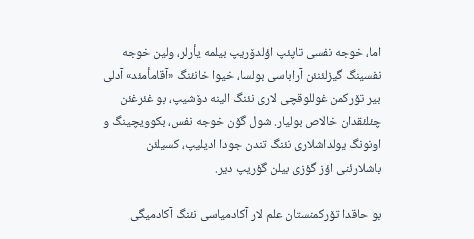اما، خوجه نفسی تاپئپ اؤلدوٚریپ بیلمه یأرلر، ولین خوجه نفسینگ گیزلئنئن آراباسی بولسا، خیوا خانئنگ «آقامأمئد» آدلی بیر توٚرکمن غوللوقچی لاری نئنگ الینه دوٚشیپ، بو غئرغئن چئلئقدان خالاص بولیار. شول گوٚن خوجه نفس، بکوویچینگ و اونونگ یولداشلاری نئنگ تندن جودا ادیلیپ، کسیلئن باشلارئنی اؤز گؤزی بیلن گؤریپ دیر.

بو حاقدا توٚرکمنستان علم لار آکادمیاسی نئنگ آکادمیگی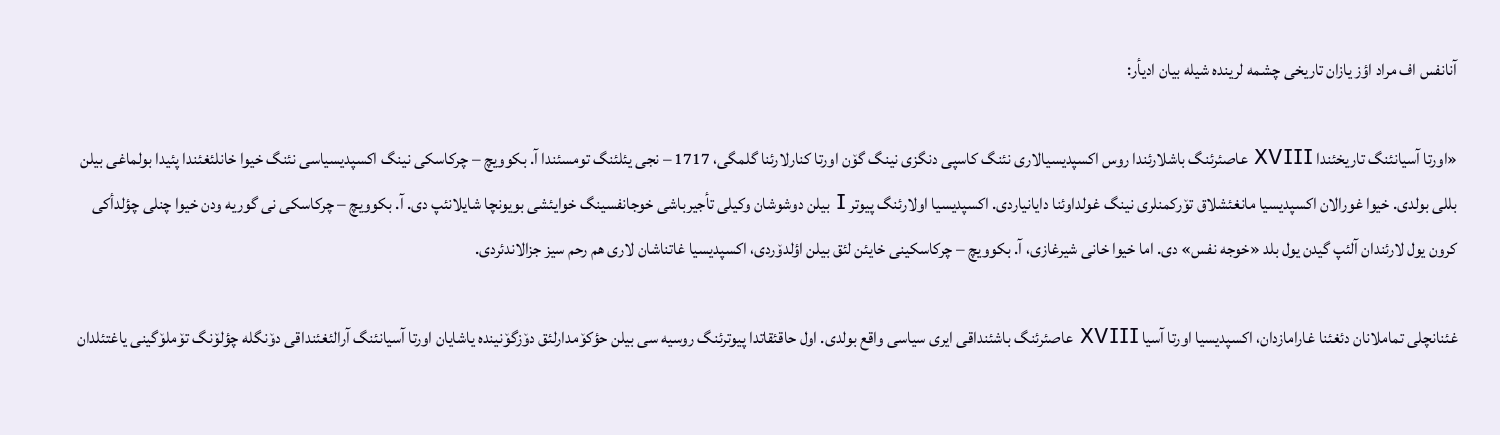آنانفس اف مراد اؤز یازان تاریخی چشمه لرینده شیله بیان ادیأر:

«اورتا آسیانئنگ تاریخئندا XVIII عاصئرئنگ باشلارئندا روس اکسپدیسیالاری نئنگ کاسپی دنگزی نینگ گوٚن اورتا کنارلارئنا گلمگی، 1717 – نجی یئلئنگ تومسئندا آ. بکوویچ – چرکاسکی نینگ اکسپدیسیاسی نئنگ خیوا خانلئغئندا پئیدا بولماغی بیلن بللی بولدی. خیوا غورالان اکسپدیسیا مانغئشلاق توٚرکمنلری نینگ غولداوئنا دایانیاردی. اکسپدیسیا اولارئنگ پیوتر I بیلن دوشوشان وکیلی تأجیرباشی خوجانفسینگ خوایئشی بویونچا شایلانئپ دی. آ. بکوویچ – چرکاسکی نی گوریه ودن خیوا چنلی چؤلدأکی کرون یول لارئندان آلئپ گیدن یول بلد «خوجه نفس» دی. اما خیوا خانی شیرغازی، آ. بکوویچ – چرکاسکینی خایئن لئق بیلن اؤلدوٚردی، اکسپدیسیا غاتناشان لاری هم رحم سیز جزالاندئردی.

غئنانچلی تماملانان دئغئنا غارامازدان، اکسپدیسیا اورتا آسیا XVIII عاصئرئنگ باشئنداقی ایری سیاسی واقع بولدی. اول حاقئقاتدا پیوترئنگ روسیه سی بیلن حؤکوٚمدارلئق دوٚزگوٚنینده یاشایان اورتا آسیانئنگ آرالئغئنداقی دوٚنگله چؤلوٚنگ توٚملوٚگینی یاغتئلدان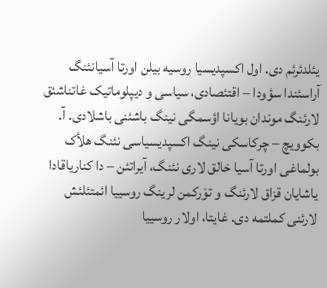یئلدئرئم دی. اول اکسپدیسیا روسیه بیلن اورتا آسیانئنگ آراسئندا سؤودا – اقتئصادی، سیاسی و دیپلوماتیک غاتناشئق لارئنگ موندان بویانا اؤسمگی نینگ باشئنی باشلادی. آ. بکوویچ – چرکاسکی نینگ اکسپدیسیاسی نئنگ هلأک بولماغی اورتا آسیا خالق لاری نئنگ، آیراتئن – دا کناریاقادا یاشایان قزاق لارئنگ و توٚرکمن لرینگ روسییا ائمتئلئش لارئنی کملتمه دی. غایتا، اولار روسییا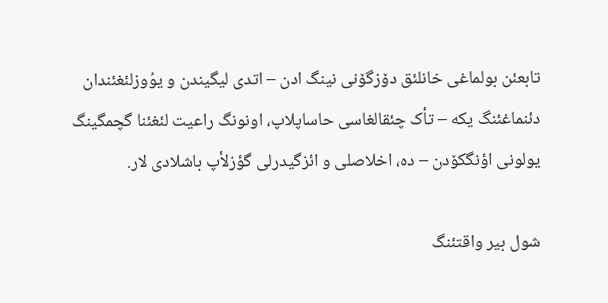تابعئن بولماغی خانلئق دوٚزگوٚنی نینگ ادن – اتدی لیگیندن و یوُوزلئغئندان دئنماغئنگ یکه – تأک چئقالغاسی حاساپلاپ، اونونگ راعیت لئغئنا گچمگینگ یولونی اؤنگکوٚدن – ده، اخلاصلی و ائزگیدرلی گؤزلأپ باشلادی لار.

شول بیر واقتئنگ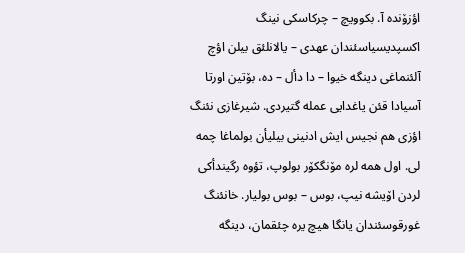اؤزوٚنده آ. بکوویچ – چرکاسکی نینگ اکسپدیسیاسئندان عهدی – یالانلئق بیلن اؤچ آلئنماغی دینگه خیوا – دا دأل – ده، بوٚتین اورتا آسیادا قئن یاغدایی عمله گتیردی. شیرغازی نئنگ اؤزی هم نجیس ایش ادنینی بیلیأن بولماغا چمه لی. اول همه لره موٚنگکوٚر بولوپ، تؤوه رگیندأکی لردن اوٚیشه نیپ، بوس – بوس بولیار. خانئنگ غورقوسئندان یانگا هیچ یره چئقمان، دینگه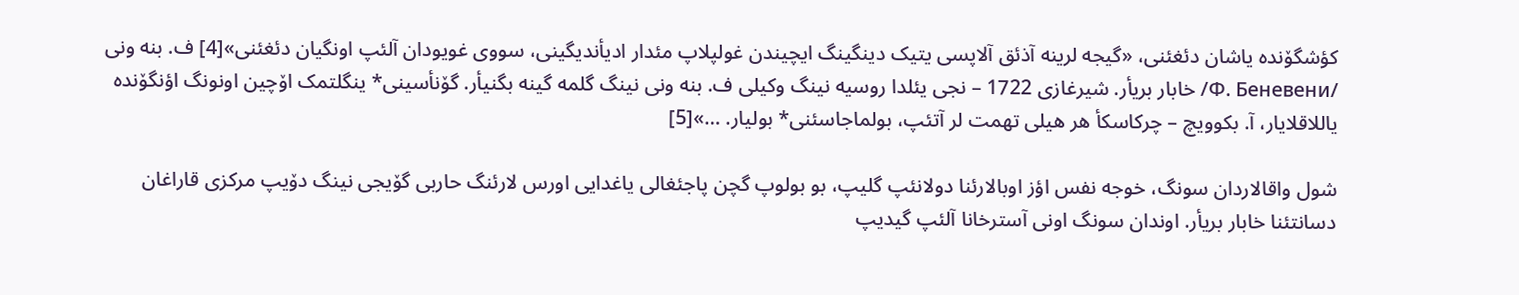کؤشگوٚنده یاشان دئغئنی، «گیجه لرینه آذئق آلاپسی یتیک دینگینگ ایچیندن غولپلاپ مئدار ادیأندیگینی، سووی غویودان آلئپ اونگیان دئغئنی»[4] ف. بنه ونی /Ф. Беневени/ خابار بریأر. شیرغازی 1722 – نجی یئلدا روسیه نینگ وکیلی ف. بنه ونی نینگ گلمه گینه بگنیأر. گوٚنأسینی* ینگلتمک اوٚچین اونونگ اؤنگوٚنده یاللاقلایار، آ. بکوویچ – چرکاسکأ هر هیلی تهمت لر آتئپ، بولماجاسئنی* بولیار. …»[5]

شول واقالاردان سونگ، خوجه نفس اؤز اوبالارئنا دولانئپ گلیپ، بو بولوپ گچن پاجئغالی یاغدایی اورس لارئنگ حاربی گوٚیجی نینگ دوٚیپ مرکزی قاراغان دسانتئنا خابار بریأر. اوندان سونگ اونی آسترخانا آلئپ گیدیپ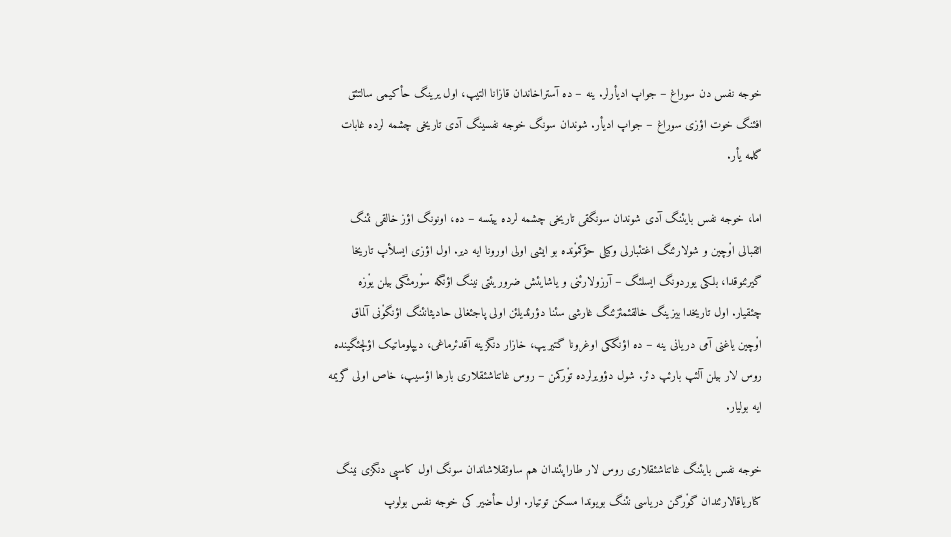خوجه نفس دن سوراغ – جواپ ادیأرلر. ینه – ده آستراخاندان قازانا التیپ، اول یرینگ حأکیمی سالتئق افئنگ خوت اؤزی سوراغ – جواپ ادیأر. شوندان سونگ خوجه نفسینگ آدی تاریخی چشمه لرده غابات گلمه یأر.

اما، خوجه نفس بایئنگ آدی شوندان سونگقی تاریخی چشمه لرده ییتسه – ده، اونونگ اؤز خالقی نئنگ ائقبالی اوٚچین و شولارئنگ اغتئبارلی وکیلی حؤکموٚنده بو ایشی اولی اورونا ایه دیر. اول اؤزی ایسلأپ تاریخا گیرئنوقدا، بلکی یوردونگ ایسلئگ – آرزولارئنی و یاشایئش ضروریئتی نینگ اؤنگه سوٚرمئگی بیلن یوٚزه چئقیار. اول تاریخدا بیزینگ خالقئمئزئنگ غارشی سئنا دؤرئدیلئن اولی پاجئغالی حادیثانئنگ اؤنگوٚنی آلماق اوٚچین یاغنی آمی دریانی ینه – ده اؤنگکی اوغرونا گتیریپ، خازار دنگزینه آقدئرماغی، دیپلوماتیک اؤلچئگینده روس لار بیلن آلئپ بارئپ دئر. شول دؤویرلرده توٚرکمن – روس غاتناشئقلاری بارها اؤسیپ، خاص اولی گریمه ایه بولیار.

خوجه نفس بایئنگ غاتناشئقلاری روس لار طاراپئندان هم ساوئقلاشاندان سونگ اول کاسپی دنگزی نینگ کناریاقالارئندان گوٚرگن دریاسی نئنگ بویوندا مسکن توتیار. اول حأضیر کی خوجه نفس بولوپ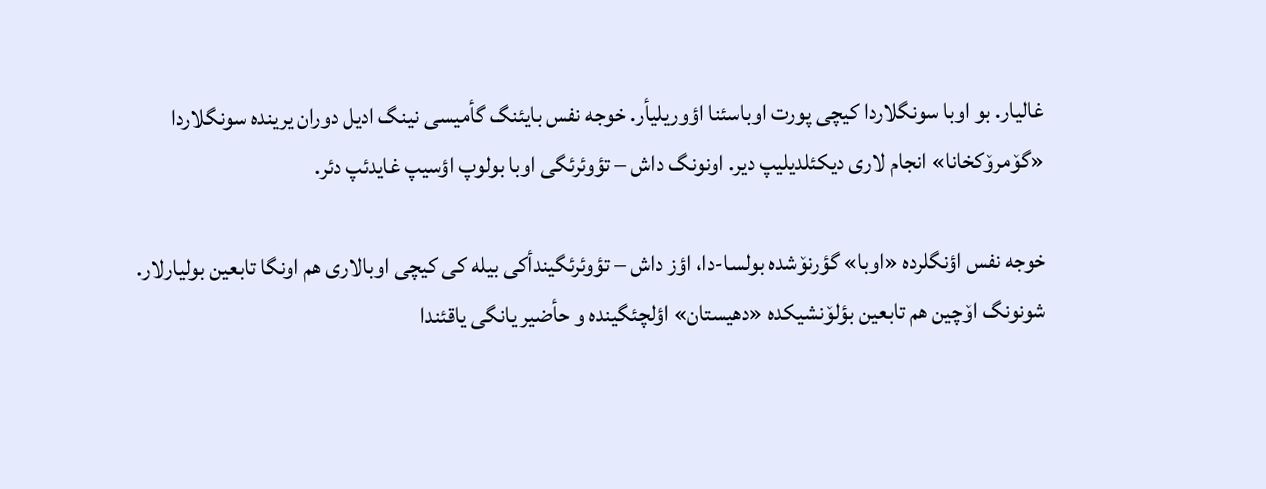غالیار. بو اوبا سونگلاردا کیچی پورت اوباسئنا اؤوریلیأر. خوجه نفس بایئنگ گأمیسی نینگ ادیل دوران یرینده سونگلاردا «گوٚمروٚکخانا» انجام لاری دیکئلدیلیپ دیر. اونونگ داش – تؤوئرئگی اوبا بولوپ اؤسیپ غایدئپ دئر.

خوجه نفس اؤنگلرده «اوبا» گؤرنوٚشده بولسا-دا، اؤز داش – تؤوئرئگیندأکی بیله کی کیچی اوبالاری هم اونگا تابعین بولیارلار. شونونگ اوٚچین هم تابعین بؤلوٚنشیکده «دهیستان» اؤلچئگینده و حأضیر یانگی یاقئندا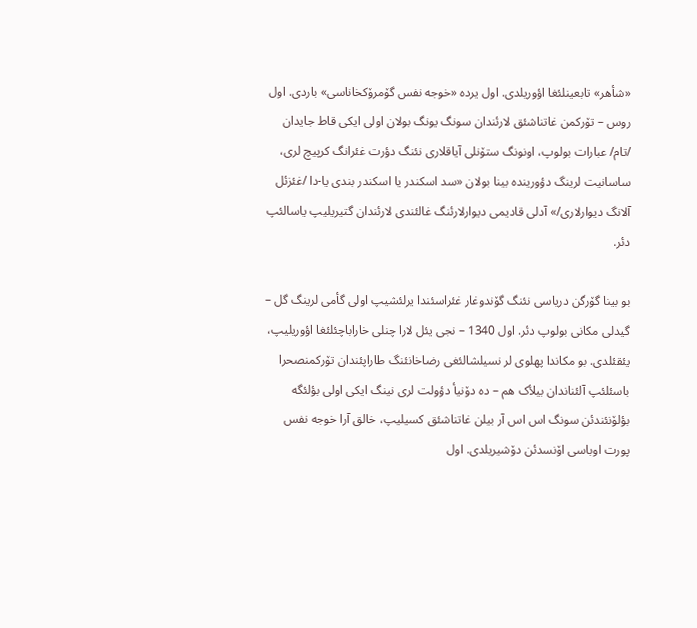«شأهر» تابعینلئغا اؤوریلدی. اول یرده «خوجه نفس گوٚمروٚکخاناسی» باردی. اول روس – توٚرکمن غاتناشئق لارئندان سونگ یونگ بولان اولی ایکی قاط جایدان /تام/ عبارات بولوپ، اونونگ ستوٚنلی آیاقلاری نئنگ دؤرت غئرانگ کرپیچ لری، ساسانیت لرینگ دؤورینده بینا بولان «سد اسکندر یا اسکندر بندی یا-دا /غئزئل آلانگ دیوارلاری/» آدلی قادیمی دیوارلارئنگ غالئندی لارئندان گتیریلیپ یاسالئپ دئر.

بو بینا گوٚرگن دریاسی نئنگ گوٚندوغار غئراسئندا یرلئشیپ اولی گأمی لرینگ گل – گیدلی مکانی بولوپ دئر. اول 1340 – نجی یئل لارا چنلی خاراباچئلئغا اؤوریلیپ، یئقئلدی. بو مکاندا پهلوی لر نسیلشالئغی رضاخانئنگ طاراپئندان توٚرکمنصحرا باسئلئپ آلئناندان بیلأک هم – ده دوٚنیأ دؤولت لری نینگ ایکی اولی بؤلئگه بؤلوٚنئندئن سونگ اس اس آر بیلن غاتناشئق کسیلیپ، خالق آرا خوجه نفس پورت اوباسی اوٚنسدئن دوٚشیریلدی. اول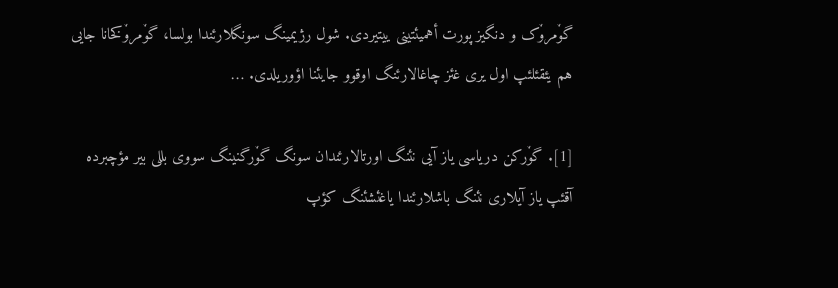گوٚمروٚک و دنگیز پورت أهمیئتینی ییتیردی. شول رژیمینگ سونگلارئندا بولسا، گوٚمروٚکخانا جایی هم یئقئلئپ اول یری غئز چاغالارئنگ اوقوو جایئنا اؤوریلدی. …

[1]. گوٚرکن دریاسی یاز آیی نئنگ اورتالارئندان سونگ گوٚرگنینگ سووی بللی بیر مؤچبرده آقئپ یاز آیلاری نئنگ باشلارئندا یاغئشئنگ کؤپ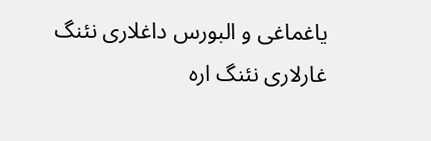یاغماغی و البورس داغلاری نئنگ غارلاری نئنگ اره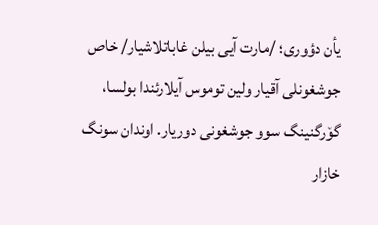یأن دؤوری؛ /مارت آیی بیلن غاباتلاشیار/ خاص جوشغونلی آقیار ولین توموس آیلارئندا بولسا، گوٚرگنینگ سوو جوشغونی دوریار. اوندان سونگ خازار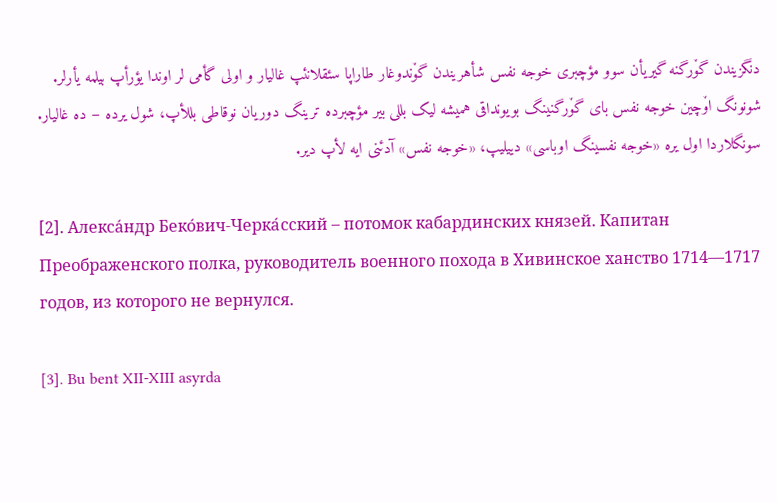دنگزیندن گوٚرگنه گیریأن سوو مؤچبری خوجه نفس شأهریندن گوٚندوغار طاراپا سئقلانئپ غالیار و اولی گأمی لر اوندا یؤرأپ بیلمه یأرلر. شونونگ اوٚچین خوجه نفس بای گوٚرگنینگ بویونداقی همیشه لیک بللی بیر مؤچبرده ترینگ دوریان نوقاطی بللأپ، شول یرده – ده غالیار. سونگلاردا اول یره «خوجه نفسینگ اوباسی» دییلیپ، «خوجه نفس» آدئنی ایه لأپ دیر.

[2]. Алекса́ндр Беко́вич-Черка́сский – потомок кабардинских князей. Капитан Преображенского полка, руководитель военного похода в Хивинское ханство 1714—1717 годов, из которого не вернулся.

[3]. Bu bent XII-XIII asyrda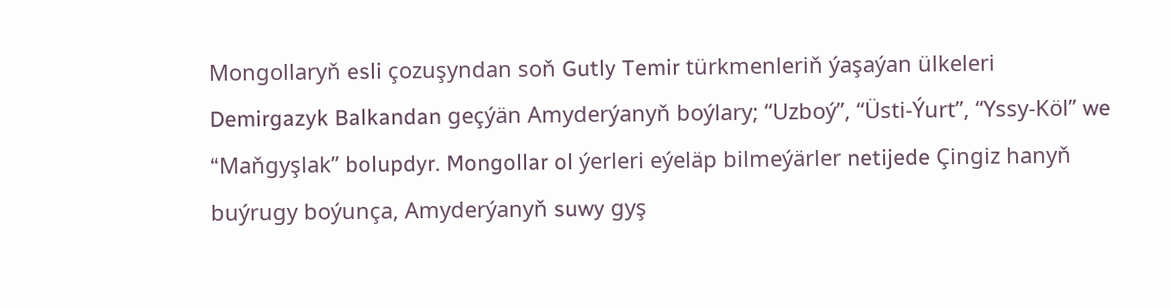Mongollaryň esli çozuşyndan soň Gutly Temir türkmenleriň ýaşaýan ülkeleri Demirgazyk Balkandan geçýän Amyderýanyň boýlary; “Uzboý”, “Üsti-Ýurt”, “Yssy-Köl” we “Maňgyşlak” bolupdyr. Mongollar ol ýerleri eýeläp bilmeýärler netijede Çingiz hanyň buýrugy boýunça, Amyderýanyň suwy gyş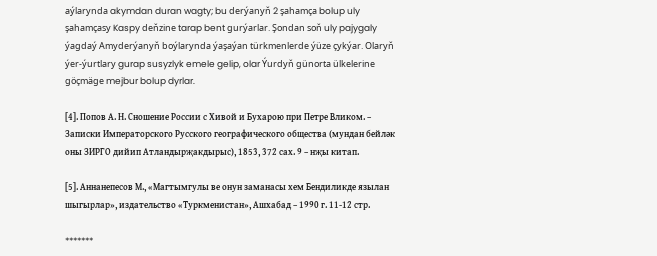aýlarynda akymdan duran wagty; bu derýanyň 2 şahamça bolup uly şahamçasy Kaspy deňzine tarap bent gurýarlar. Şondan soň uly pajygaly ýagdaý Amyderýanyň boýlarynda ýaşaýan türkmenlerde ýüze çykýar. Olaryň ýer-ýurtlary gurap susyzlyk emele gelip, olar Ýurdyň günorta ülkelerine göçmäge mejbur bolup dyrlar.

[4]. Попов А. Н. Сношение России с Хивой и Бухарою при Петре Вликом. – Записки Императорского Русского географического общества (мундан бейлǝк оны ЗИРГО дийип Атландырҗакдырыс), 1853, 372 сах. 9 – нҗы китап.

[5]. Аннанепесов М., «Магтымгулы ве онун заманасы хем Бендиликде язылан шыгырлар», издательство «Туркменистан», Ашхабад – 1990 г. 11-12 стр.

*******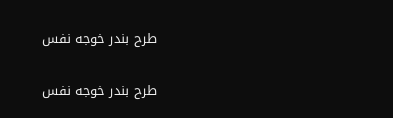طرح بندر خوجه نفس

طرح بندر خوجه نفس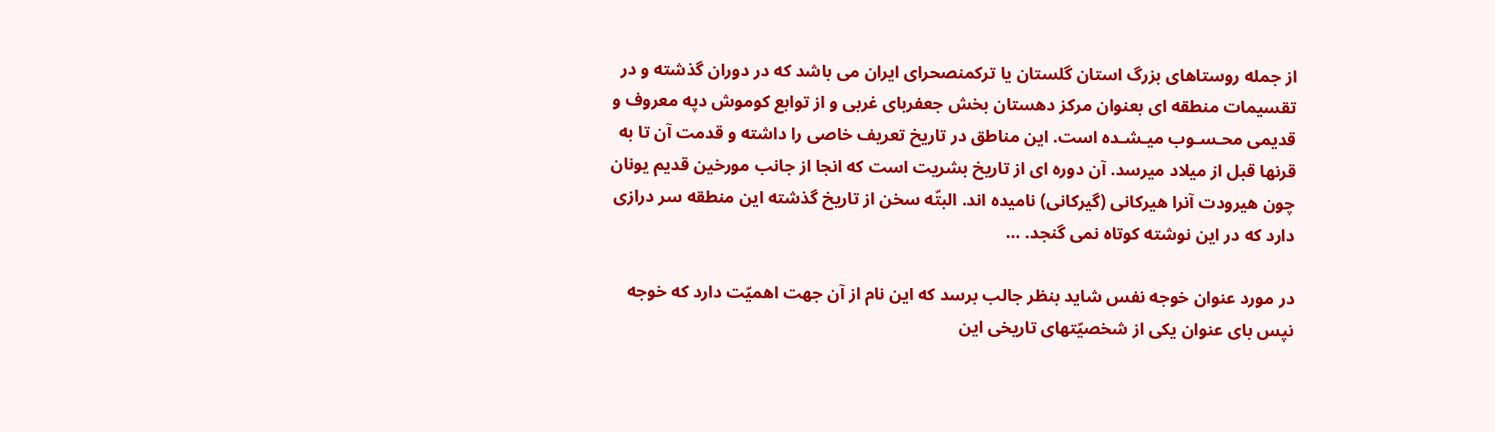از جمله روستاهای بزرگ استان گلستان یا ترکمنصحرای ایران می باشد که در دوران گذشته و در تقسیمات منطقه ای بعنوان مرکز دهستان بخش جعفربای غربی و از توابع کوموش دپه معروف و قدیمی محـسـوب میـشـده است. این مناطق در تاریخ تعریف خاصی را داشته و قدمت آن تا به قرنها قبل از میلاد میرسد. آن دوره ای از تاریخ بشریت است که انجا از جانب مورخین قدیم یونان چون هیرودت آنرا هیرکانی (گیرکانی) نامیده اند. البتّه سخن از تاریخ گذشته این منطقه سر درازی دارد که در این نوشته کوتاه نمی گنجد. …

در مورد عنوان خوجه نفس شاید بنظر جالب برسد که این نام از آن جهت اهمیّت دارد که خوجه نپس بای عنوان یکی از شخصیّتهای تاریخی این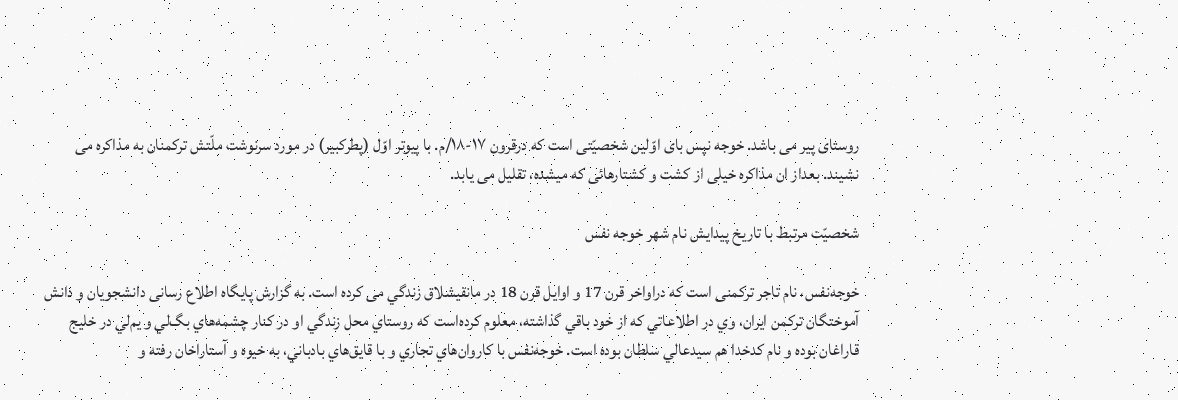روستای پیر می باشد. خوجه نپس بای اوّلین شخصیّتی است که درقرون ۱۷-۱۸/م. با پیوتر اوّل (پطرکبیر) در مورد سرنوشت ملّتش ترکمنان به مذاکره می نشیند. بعداز ان مذاکره خیلی از کشت و کشتارهائی که میشده، تقلیل می یابد.

شخصیّت مرتبط با تاریخ پیدایش نام شهر خوجه نفس

خوجه‌نفس، نام تاجر تركمنی است كه دراواخر قرن 17 و اوايل قرن 18 در مانقيشلاق زندگي می كرده است. به گزارش پایگاه اطلاع رسانی دانشجویان و دانش آموختگان ترکمن ایران، وي در اطلاعاتي كه از خود باقي گذاشته، معلوم كرده‌است كه روستاي محل زندگي او در كنار چشمه‌هاي بگ‌لي و يم‌لي در خليج قاراغان بوده و نام كدخدا هم سيدعالي سلطان بوده است. خوجه‌نفس با كاروان‌هاي تجاري و با قايق‌هاي بادباني، به خيوه و آستاراخان رفته و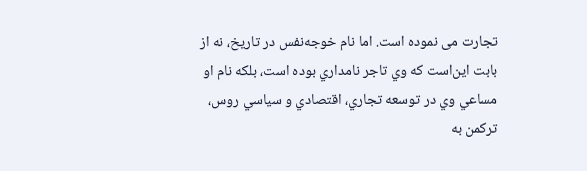تجارت می نموده است. اما نام خوجه‌نفس در تاريخ، نه از بابت اين‌است كه وي تاجر نامداري بوده است، بلكه نام او مساعي وي در توسعه تجاري، اقتصادي و سياسي روس‌، تركمن به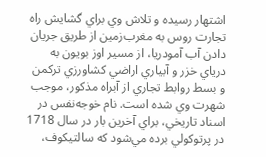اشتهار رسيده و تلاش وي براي گشايش راه تجارت روس به مغرب‌زمين از طريق جريان دادن آب آمودريا، از مسير اوز بويون به درياي خزر و آبياري اراضي كشاورزي تركمن و بسط روابط تجاري از آبراه مذكور، موجب شهرت وي شده است. نام خوجه‌نفس در اسناد تاريخي، براي آخرين بار در سال 1718 در پرتوكولي برده مي‌شود كه سالتيكوف،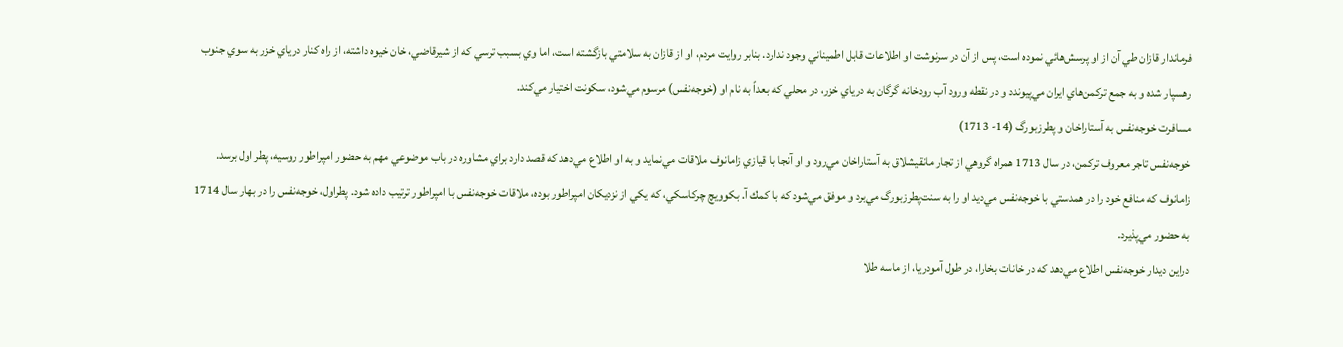فرماندار قازان طي آن از او پرسش‌هائي نموده است، پس از آن در سرنوشت او اطلاعات قابل اطميناني وجود ندارد. بنابر روايت مردم، او از قازان به سلامتي بازگشته است، اما وي بسبب ترسي كه از شيرقاضي، خان خيوه داشته، از راه كنار درياي خزر به سوي جنوب رهسپار شده و به جمع تركمن‌هاي ايران مي‌پيوندد و در نقطه ورود آب رودخانه گرگان به درياي خزر، در محلي كه بعداً به نام او (خوجه‌نفس) مرسوم مي‌شود، سكونت اختيار مي‌كند.
مسافرت خوجه‌نفس به آستاراخان و پطرزبورگ (14- 1713)
خوجه‌نفس تاجر معروف تركمن، در سال 1713 همراه گروهي از تجار مانقيشلاق به آستاراخان مي‌رود و او آنجا با قيازي زامانوف ملاقات مي‌نمايد و به او اطلاع مي‌دهد كه قصد دارد براي مشاوره در باب موضوعي مهم به حضور امپراطور روسيه، پطر اول برسد. زامانوف كه منافع خود را در همدستي با خوجه‌نفس مي‌ديد او را به سنت‌پطرزبورگ مي‌برد و موفق مي‌شود كه با كمك آ. بكوويچ چركاسكي، كه يكي از نزديكان امپراطور بوده، ملاقات خوجه‌نفس با امپراطور ترتيب داده شود. پطراول، خوجه‌نفس را در بهار سال 1714 به حضور مي‌پذيرد.
دراين ديدار خوجه‌نفس اطلاع مي‌دهد كه در خانات بخارا، در طول آمودريا، از ماسه طلا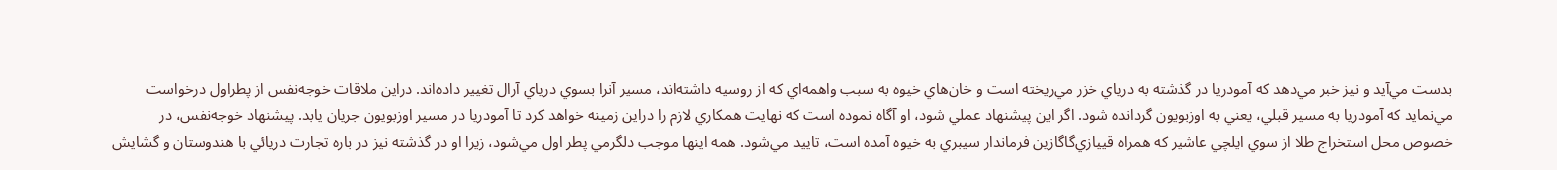بدست مي‌آيد و نيز خبر مي‌دهد كه آمودريا در گذشته به درياي خزر مي‌ريخته است و خان‌هاي خيوه به سبب واهمه‌اي كه از روسيه داشته‌اند، مسير آنرا بسوي درياي آرال تغيير داده‌اند. دراين ملاقات خوجه‌نفس از پطراول درخواست مي‌نمايد كه آمودريا به مسير قبلي، يعني به اوزبويون گردانده شود. اگر اين پيشنهاد عملي شود، او آگاه نموده است كه نهايت همكاري لازم را دراين زمينه خواهد كرد تا آمودريا در مسير اوزبويون جريان يابد. پيشنهاد خوجه‌نفس، در خصوص محل استخراج طلا از سوي ايلچي عاشير كه همراه قييازي‌گاگازين فرماندار سيبري به خيوه آمده است، تاييد مي‌شود. همه اينها موجب دلگرمي پطر اول مي‌شود، زيرا او در گذشته نيز در باره تجارت دريائي با هندوستان و گشايش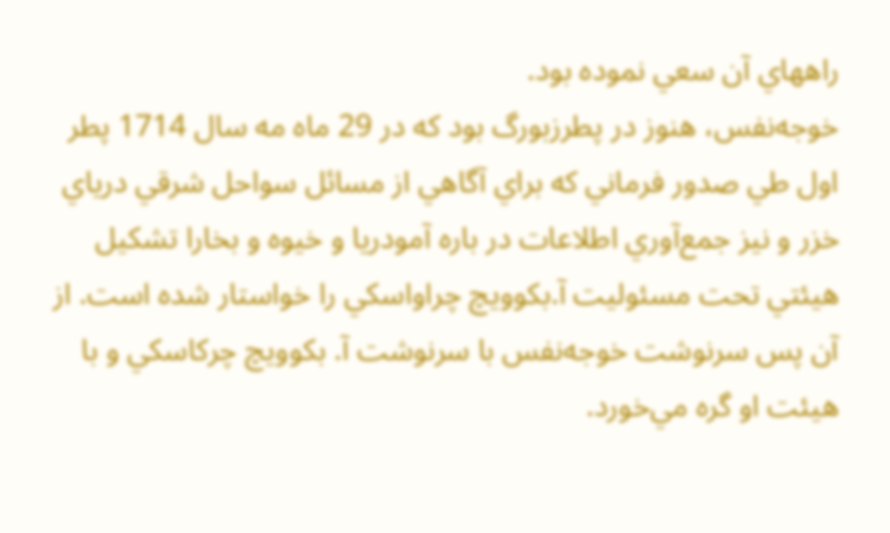راههاي آن سعي نموده بود.
خوجه‌نفس، هنوز در پطرزبورگ بود كه در 29 ماه مه سال 1714 پطر اول طي صدور فرماني كه براي آگاهي از مسائل سواحل شرقي درياي خزر و نيز جمع‌آوري اطلاعات در باره آمودريا و خيوه و بخارا تشكيل هيئتي تحت مسئوليت آ.بكوويچ چراواسكي را خواستار شده است. از آن پس سرنوشت خوجه‌نفس با سرنوشت آ. بكوويچ چركاسكي و با هيئت او گره مي‌خورد.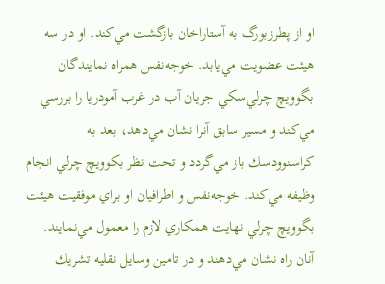او از پطرزبورگ به آستاراخان بازگشت مي‌كند. او در سه هيئت عضويت مي‌يابد. خوجه‌نفس همراه نمايندگان بگوويچ چرلي‌سكي جريان آب در غرب آمودريا را بررسي مي‌كند و مسير سابق آنرا نشان مي‌دهد، بعد به كراسنوودسك باز مي‌گردد و تحت نظر بكوويچ چرلي انجام وظيفه مي‌كند. خوجه‌نفس و اطرافيان او براي موفقيت هيئت بگوويچ چرلي نهايت همكاري لازم را معمول مي‌نمايند. آنان راه نشان مي‌دهند و در تامين وسايل نقليه تشريك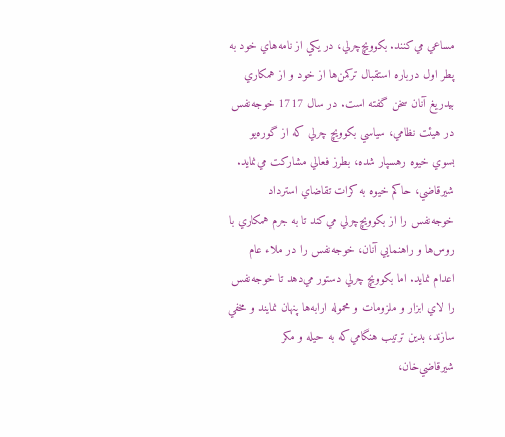مساعي مي‌كنند. بكوويچ‌‌چرلي، در يكي از نامه‌هاي خود به پطر اول درباره استقبال تركمن‌ها از خود و از همكاري بيدريغ آنان سخن گفته است. در سال 1717 خوجه‌نفس در هيئت نظامي، سياسي بكوويچ چرلي‌ كه از گوره‌يو بسوي خيوه رهسپار شده، بطرز فعالي مشاركت مي‌نمايد. شيرقاضي، حاكم خيوه به كرات تقاضاي استرداد خوجه‌نفس را از بكوويچ‌چرلي مي‌كند تا به جرم همكاري با روس‌ها و راهنمايي آنان، خوجه‌نفس را در ملاء عام اعدام نمايد. اما بكوويچ چرلي‌ دستور مي‌دهد تا خوجه‌نفس را لاي ابزار و ملزومات و محموله ارابه‌ها پنهان نمايند و مخفي سازند، بدين ترتيب هنگامي‌كه به حيله و مكر شيرقاضي‌خان،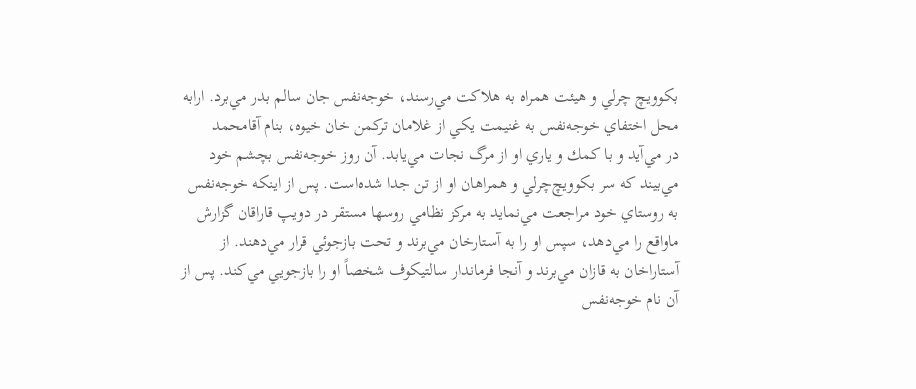بكوويچ چرلي و هيئت همراه به هلاكت مي‌رسند، خوجه‌نفس جان سالم بدر مي‌برد. ارابه محل اختفاي خوجه‌نفس به غنيمت يكي از غلامان تركمن خان خيوه، بنام آقامحمد در ‌مي‌آيد و با كمك و ياري او از مرگ نجات مي‌يابد. آن روز خوجه‌نفس بچشم خود مي‌بيند كه سر بكوويچ‌چرلي‌ و همراهان او از تن جدا شده‌است. پس از اينكه خوجه‌نفس به روستاي خود مراجعت مي‌نمايد به مركز نظامي روسها مستقر در دويپ قاراقان گزارش ماواقع را مي‌دهد، سپس او را به آستارخان مي‌برند و تحت بازجوئي قرار مي‌دهند. از آستاراخان به قازان مي‌برند و آنجا فرماندار سالتيكوف شخصاً او را بازجويي مي‌كند. پس از آن نام خوجه‌نفس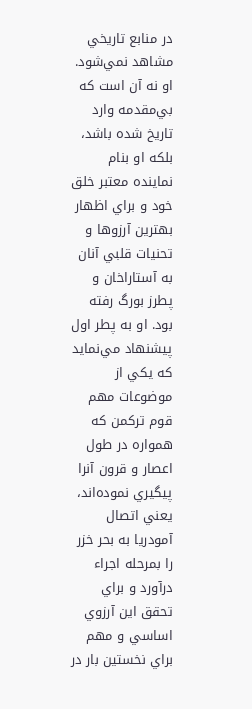در منابع تاريخي مشاهد نمي‌شود. او نه آن است كه بي‌مقدمه وارد تاريخ شده باشد، بلكه او بنام نماينده معتبر خلق خود و براي اظهار بهترين آرزوها و تحنيات قلبي آنان به آستاراخان و پطرز بورگ رفته بود. او به پطر اول پيشنهاد مي‌نمايد كه يكي از موضوعات مهم قوم تركمن كه همواره در طول اعصار و قرون آنرا پيگيري نموده‌اند، يعني اتصال آمودريا به بحر خزر را بمرحله اجراء درآورد و براي تحقق اين آرزوي اساسي و مهم براي نخستين بار در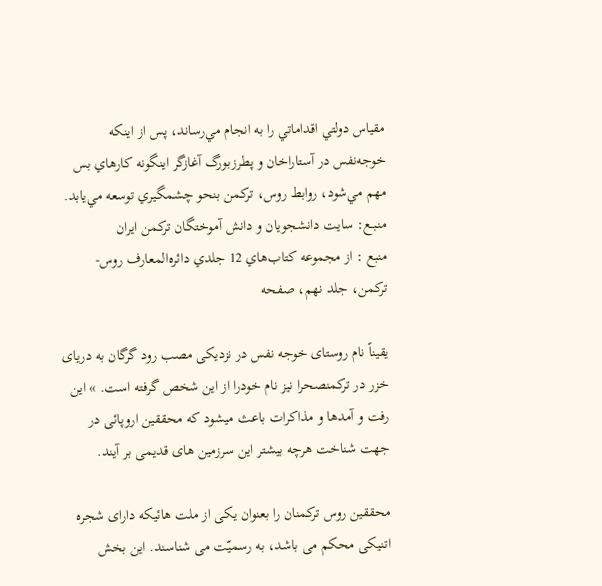مقياس دولتي اقداماتي را به انجام مي‌رساند، پس از اينكه خوجه‌نفس در آستاراخان و پطرزبورگ آغازگر اينگونه كارهاي بس مهم مي‌شود، روابط روس، تركمن بنحو چشمگيري توسعه مي‌يابد.
منـبـع: سایت دانشجویان و دانش آموختگان ترکمن ایران
منبع : از مجموعه كتاب‌هاي 12 جلدي دائره‌المعارف روس- تركمن، جلد نهم، صفحه

یقیناً نام روستای خوجه نفس در نزدیکی مصب رود گرگان به دریای خزر در ترکمنصحرا نیز نام خودرا از این شخص گرفته است. » این رفت و آمدها و مذاکرات باعث میشود که محققین اروپائی در جهت شناخت هرچه بیشتر این سرزمین های قدیمی بر آیند.

محققین روس ترکمنان را بعنوان یکی از ملت هائیکه دارای شجره اتنیکی محکم می باشد، به رسمیّت می شناسند. این بخش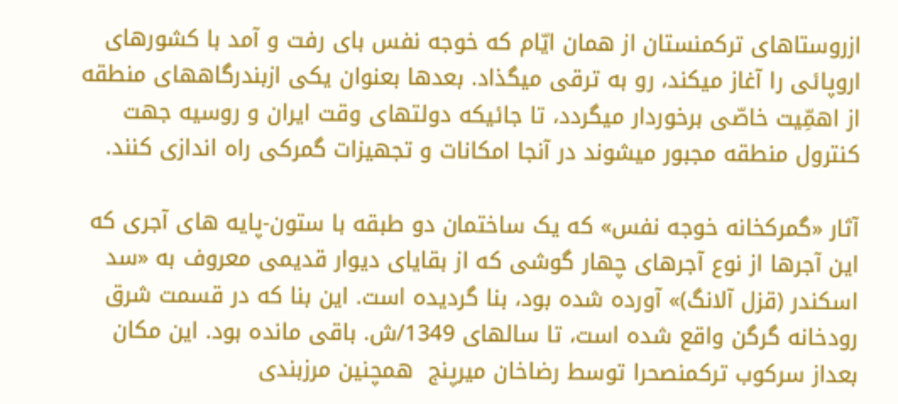ازروستاهای ترکمنستان از همان ایّام که خوجه نفس بای رفت و آمد با کشورهای اروپائی را آغاز میکند، رو به ترقی میگذاد. بعدها بعنوان یکی ازبندرگاههای منطقه از اهمِّیت خاصّی برخوردار میگردد، تا جائیکه دولتهای وقت ایران و روسیه جهت کنترول منطقه مجبور میشوند در آنجا امکانات و تجهیزات گمرکی راه اندازی کنند.

آثار «گمرکخانه خوجه نفس» که یک ساختمان دو طبقه با ستون-پایه های آجری که این آجرها از نوع آجرهای چهار گوشی که از بقایای دیوار قدیمی معروف به «سد اسکندر (قزل آلانگ)» آورده شده بود، بنا گردیده است. این بنا که در قسمت شرق رودخانه گرگن واقع شده است، تا سالهای 1349/ش. باقی مانده بود. این مکان بعداز سرکوب ترکمنصحرا توسط رضاخان میرپنج  همچنین مرزبندی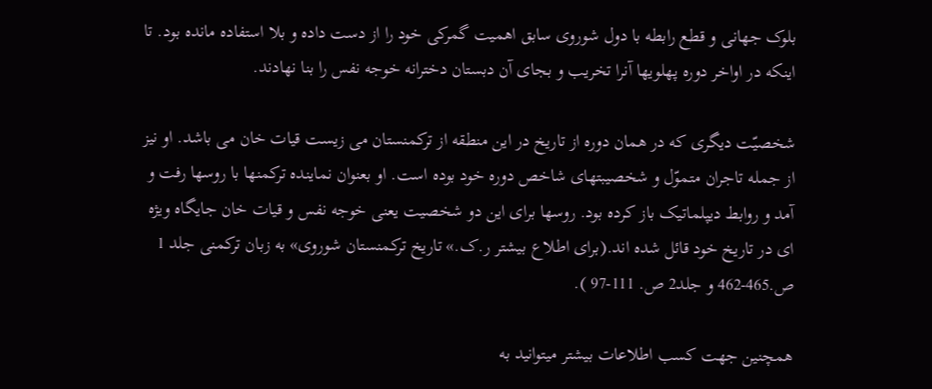بلوک جهانی و قطع رابطه با دول شوروی سابق اهمیت گمرکی خود را از دست داده و بلا استفاده مانده بود. تا اینکه در اواخر دوره پهلویها آنرا تخریب و بجای آن دبستان دخترانه خوجه نفس را بنا نهادند.

شخصیّت دیگری که در همان دوره از تاریخ در این منطقه از ترکمنستان می زیست قیات خان می باشد. او نیز از جمله تاجران متموّل و شخصیبتهای شاخص دوره خود بوده است. او بعنوان نماینده ترکمنها با روسها رفت و آمد و روابط دیپلماتیک باز کرده بود. روسها برای این دو شخصیت یعنی خوجه نفس و قیات خان جایگاه ویژه ای در تاریخ خود قائل شده اند.(برای اطلاع بیشتر ر.ک.» تاریخ ترکمنستان شوروی» به زبان ترکمنی جلد 1 ص.465-462 و جلد2 ص. 111-97 ).

همچنین جهت کسب اطلاعات بیشتر میتوانید به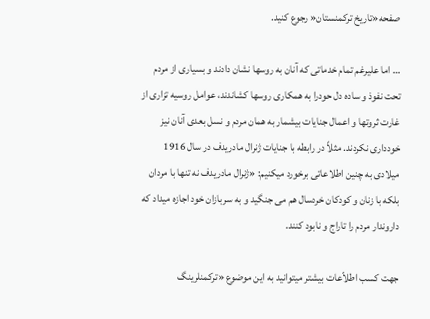صفحه«تاریخ ترکمنستان« رجوع کنید.

… اما علیرغم تمام خدماتی که آنان به روسها نشان دادند و بسیاری از مردم تحت نفوذ و ساده دل حودرا به همکاری روسها کشاندند، عوامل روسیه تزاری از غارت ثروتها و اعمال جنایات بیشمار به همان مردم و نسل بعدی آنان نیز خودداری نکردند. مثلاً در رابطه با جنایات ژنرال مادریدف در سال 1916 میلادی به چنین اطلاعاتی برخورد میکنیم: «ژنرال مادریدف نه تنها با مردان بلکه با زنان و کودکان خردسال هم می جنگید و به سربازان خود اجازه میداد که داروندار مردم را تاراج و نابود کنند.

جهت کسب اطلاّعات بیشتر میتوانید به این موضوع «ترکمنلرینگ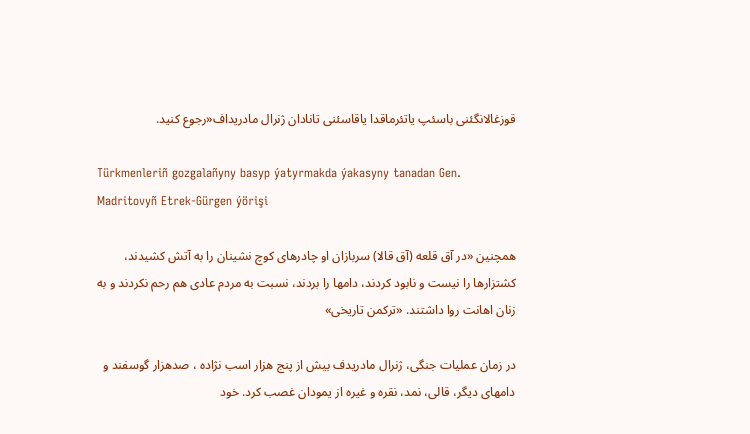قوزغالانگئنی باسئپ یاتئرماقدا یاقاسئنی تانادان ژنرال مادریداف«رجوع کنید.

Türkmenleriñ gozgalañyny basyp ýatyrmakda ýakasyny tanadan Gen. Madritovyñ Etrek-Gürgen ýörişi

همچنین «در آق قلعه (آق قالا) سربازان او چادرهای کوچ نشینان را به آتش کشیدند، کشتزارها را نیست و نابود کردند، دامها را بردند، نسبت به مردم عادی هم رحم نکردند و به زنان اهانت روا داشتند. «ترکمن تاریخی»

در زمان عملیات جنگی، ژنرال مادریدف بیش از پنج هزار اسب نژاده ، صدهزار گوسفند و دامهای دیگر، قالی، نمد، نقره و غیره از یمودان غصب کرد. خود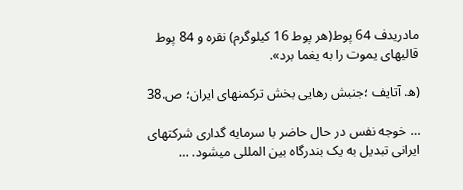مادریدف 64 پوط(هر پوط 16 کیلوگرم) نقره و 84 پوط قالیهای یموت را به یغما برد».

(ه. آتایف ؛جنبش رهایی بخش ترکمنهای ایران؛ ص.38

… خوجه نفس در حال حاضر با سرمایه گداری شرکتهای ایرانی تبدیل به یک بندرگاه بین المللی میشود. …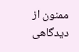ممنون از دیدگاهی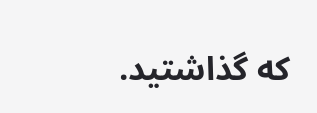که گذاشتید.